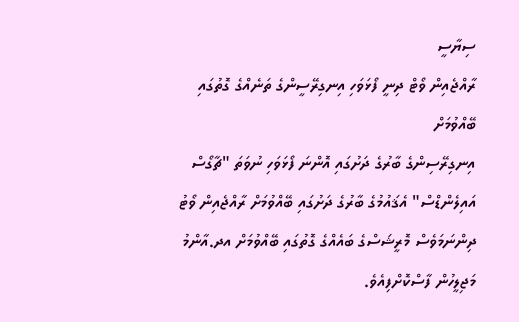ސިޔާސީ
ރާއްޖެއިން ވޯޓް ދިނީ ފޯޅަވަހި އިނގިރޭސީންގެ ތަނެއްގެ ގޮތުގައި ބޭއްވުމަށް
އިނގިރޭސިންގެ ބާރުގެ ދަށުގައި އޮންނަ ފޯޅަވަހި ނުވަތަ "ޗާގޯސް އައިލެންޑްސް" އެޤައުމުގެ ބާރުގެ ދަށުގައި ބޭއްވުމަށް ރާއްޖެއިން ވޯޓު ދިންނަމަވެސް މޮރީޝަސްގެ ބައެއްގެ ގޮތުގައި ބޭއްވުމަށް އދ.އާންމު މަޖިލީހުން ފާސްކޮށްފިއެވެ.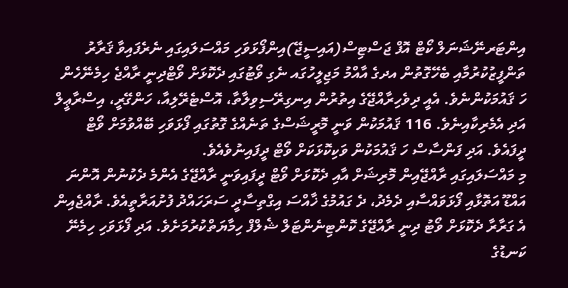އިންޓަރނޭޝަނަލް ކޯޓް އޮފް ޖަސްޓިސް(އައިސީޖޭ)އިންފޯޅަވަހި މައްސަލައިގައި ނެރެފައިވާ ޤަރާރު ތަންފީޒުކުރުމާއި ބެހޭގޮތުން އދގެ އާއްމު މަޖިލީހުގައ ނެގި ވޯޓުގައި ދެކޮޅަށް ވޯޓްދިނީ ރާއްޖެ ހިމެނޭހެން ހަ ޤައުމަކުންނެވެ. އެއީ ދިވެހިރާއްޖޭގެ އިތުރުން އިނގިރޭސިވިލާތާ، އޮސްޓެރޭލިއާ، ހަންގޭރީ، އިސްރާޢީލް އަދި އެމެރިކާއިނެވެ. 116 ޤައުމަކުން ވަނީ މޮރީޝަސްގެ ތަނެއްގެ ގޮތުގައި ފޯޅަވަހި ބޭއްވުމަށް ވޯޓް ދީފައެވެ. އަދި ފަންސާސް ހަ ޤައުމަކުން ވަކިކޮޅަކަށް ވޯޓް ދީފައިނުވެއެވެ.
މި މައްސަލައިގައި ރާއްޖޭއިން މޮރިޝަށް އާއި ދެކޮޅަށް ވޯޓް ދީފައިވަނީ ރާއްޖޭގެ އެންމެ ދެކުނުން އޮންނަ އައްޑޫ އަތޮޅާއި ފޯޅަވައްސާއި ދެމެދު، ދެ ގައުމުގެ ޚާއްސަ އިގްތިސާދީ ސަރަހައްދު ފުށުއަރާތީއެވެ. ރާއްޖެއިން އެ ގަރާރާ ދެކޮޅަށް ވޯޓު ދިނީ ރާއްޖޭގެ ކޮންޓިނެންޓަލް ޝެލްފް ހިމާޔަތްކުރުމަށެވެ. އަދި ފޯޅަވަހި ހިމެނޭ ކަނޑުގެ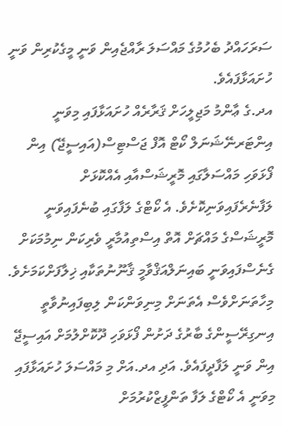ސަރަހައްދު ބެހުމުގެ މައްސަލަ ރާއްޖެއިން ވަނީ މީގެކުރިން ވަނީ ހުށައަޅާފައެވެ.
އދ.ގެ ޢާންމު މަޖިލީހަށް ޤަރާރެއް ހުށައަޅާފައި މިވަނީ އިންޓަރނޭޝަނަލް ކޯޓް އޮފް ޖަސްޓިސް(އައިސީޖޭ) އިން ފޯޅަވަހި މައްސަލާގައި މޮރީޝަސްއާއި އެއްކޮޅަށް ލަފާނެރެފައިވަނިކޮށެވެ. އެ ކޯޓްގެ ލަފާގައި ބުނެފައިވަނީ މޮރީޝަސްގެ މައްޗަށް އޮތް އިސްތިއުމާރީ ވެރިކަން ނިމުމަކަށް ގެނެސްފައިވަނީ ބައިނަލްއަޤްވާމީ ޤާނޫނުތަކާއި ޚިލާފަށްކަމަށެވެ. މިހާތަނަށްވެސް އެތަނަށް މިނިވަންކަން ލިބިފައިނުވާތީ އިނގިރޭސީންގެ ބާރުގެ ދަށުން ފޯޅަވަހި ދޫކޮށްލުމަށް އައިސީޖޭ އިން ވަނީ ލަފާދީފައެވެ. އަދި އދ.އަށް މި މައްސަލަ ހުށައަޅާފައި މިވަނީ އެ ކޯޓްގެ ލަފާ ތަންފީޒްކުރުމަށް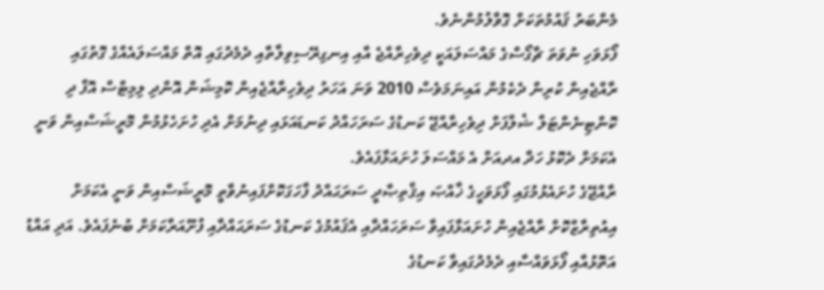މެންބަރު ޤައުމުތަކަށް ގޮވާލުމުންނެވެ.
ފޯޅަވަހި ނުވަތަ ޗާގޯސްގެ މައްސަލައަކީ ދިވެހިރާއްޖެ އާއި އިނގިރޭސިވިލާތާއި ދެމެދުގައި އޮތް މައްސަލައެއްގެ ގޮތުގައި ރާއްޖެއިން ކުރިން ދެކެމުން އައިނަމަވެސް 2010 ވަނަ އަހަރު ދިވެހިރާއްޖެއިން ކޮމިޝަން އޮންދި ލިމިޓްސް އޮފް ދި ކޮންޓިނެންޓަލް ޝެލްފަށް ދިވެހިރާއްޖޭ ކަނޑުގެ ސަރަހައްދު ކަނޑައަޅައި ދިނުމަށް އެދި ހުށަހެޅުމުން މޮރީޝަސްއިން ވަނީ އެކަމަށް ދެކޮޅު ހަދާ އދއަށް އެ މައްސަލަ ހުށައަޅާފައެވެ.
ރާއްޖޭގެ ހުށައެޅުމުގައި ފޯޅަވަހީގެ ޚާއްޞަ އިޤްތިޞާދީ ސަރަޙައްދު ފާހަގަކޮށްފައިނުވާތީ މޮރީޝަސްއިން ވަނީ އެކަމަށް އިއުތިރާޒްކޮށް ރާއްޖެއިން ހުށައަޅާފައިވާ ސަރަހައްދާއި އެޤައުމުގެ ކަނޑުގެ ސަރަޙައްދާއި ފުށޫއަރާކަމަށް ބުނެފައެވެ. އަދި އައްޑު އަތޮޅުއާއި ފޯޅަވައްސާއި ދެމެދުގައިވާ ކަނޑުގެ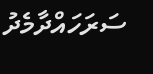ސަރަހައްދާމެދު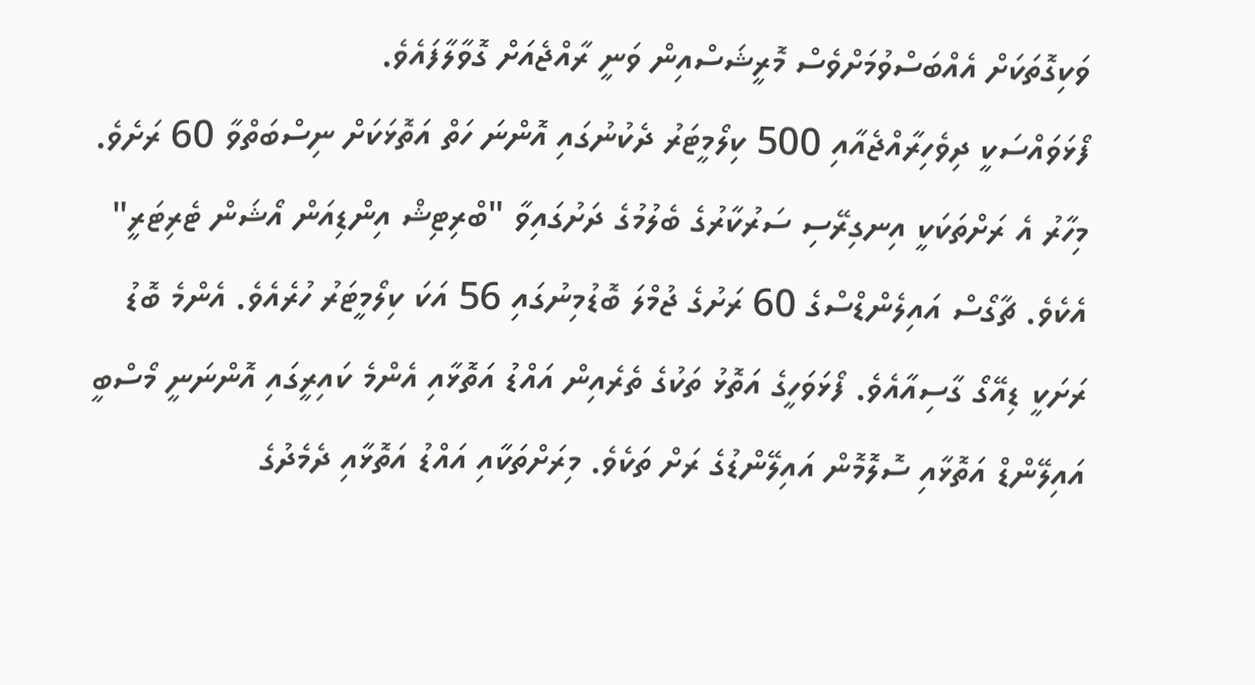ވަކިގޮތަކަށް އެއްބަސްވުމަށްވެސް މޮރީޝަސްއިން ވަނީ ރާއްޖެއަށް ގޮވާލާފައެވެ.
ފޯޅަވައްސަކީ ދިވެހިރާއްޖެއާއި 500 ކިލޯމީޓަރު ދެކުނުގައި އޮންނަ ހަތް އަތޮޅަކަށް ނިސްބަތްވާ 60 ރަށެވެ. މިހާރު އެ ރަށްތަކަކީ އިނގިރޭސި ސަރުކާރުގެ ބެލުމުގެ ދަށުގައިވާ "ބްރިޓިޝް އިންޑިއަން އޯޝަން ޓެރިޓަރީ" އެކެވެ. ޗާގޯސް އައިލެންޑްސްގެ 60 ރަށުގެ ޖުމްލަ ބޮޑުމިނުގައި 56 އަކަ ކިލޯމީޓަރު ހުރެއެވެ. އެންމެ ބޮޑު ރަށަކީ ޑިއޭގޯ ގާސިއާއެވެ. ފޯޅަވަހީގެ އަތޮޅު ތަކުގެ ތެރެއިން އައްޑު އަތޮޅާއި އެންމެ ކައިރީގައި އޮންނަނީ މޯސްބީ އައިލޭންޑް އަތޮޅާއި ސޮލޮމޮން އައިލޭންޑުގެ ރަށް ތަކެވެ. މިރަށްތަކާއި އައްޑު އަތޮޅާއި ދެމެދުގެ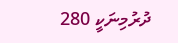ދުރުމިނަކީ 280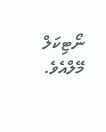ނޯޓިކަލް މޭލްއެވެ.